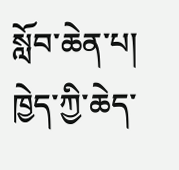སློབ་ཆེན་པ། ཁྱེད་ཀྱི་ཆེད་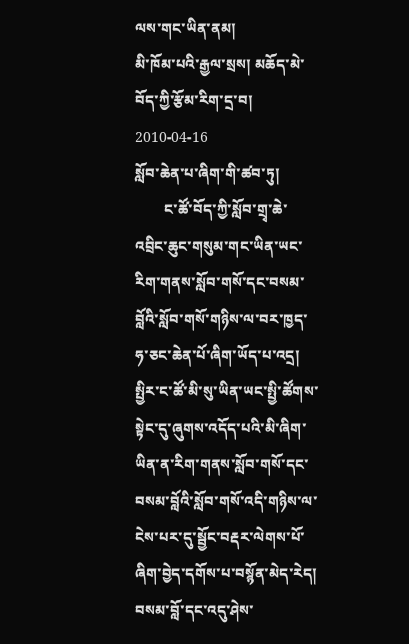ལས་གང་ཡིན་ནམ།
མི་ཁོམ་པའི་རྒྱལ་སྲས། མཆོད་མེ་བོད་ཀྱི་རྩོམ་རིག་དྲ་བ། 2010-04-16
སློབ་ཆེན་པ་ཞིག་གི་ཚབ་ཏུ།
        ང་ཚོ་བོད་ཀྱི་སློབ་གྲྭ་ཆེ་འབྲིང་ཆུང་གསུམ་གང་ཡིན་ཡང་རིག་གནས་སློབ་གསོ་དང་བསམ་བློའི་སློབ་གསོ་གཉིས་ལ་བར་ཁྱད་ཧ་ཅང་ཆེན་པོ་ཞིག་ཡོད་པ་འདྲ།     སྤྱིར་ང་ཚོ་མི་སུ་ཡིན་ཡང་སྤྱི་ཚོགས་སྟེང་དུ་ཞུགས་འདོད་པའི་མི་ཞིག་ཡིན་ན་རིག་གནས་སློབ་གསོ་དང་བསམ་བློའི་སློབ་གསོ་འདི་གཉིས་ལ་ངེས་པར་དུ་སྦྱོང་བརྡར་ལེགས་པོ་ཞིག་བྱེད་དགོས་པ་བསྙོན་མེད་རེད།   བསམ་བློ་དང་འདུ་ཤེས་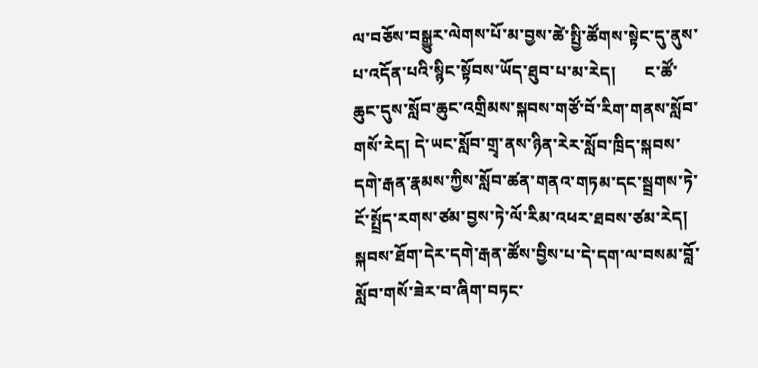ལ་བཅོས་བསྒྱུར་ལེགས་པོ་མ་བྱས་ཚེ་སྤྱི་ཚོགས་སྟེང་དུ་ནུས་པ་འདོན་པའི་སྙིང་སྟོབས་ཡོད་ཐུབ་པ་མ་རེད།       ང་ཚོ་ཆུང་དུས་སློབ་ཆུང་འགྲིམས་སྐབས་གཙོ་བོ་རིག་གནས་སློབ་གསོ་རེད། དེ་ཡང་སློབ་གྲྭ་ནས་ཉིན་རེར་སློབ་ཁྲིད་སྐབས་དགེ་རྒན་རྣམས་ཀྱིས་སློབ་ཚན་གནའ་གཏམ་དང་སྦྲགས་ཏེ་ངོ་སྤྲོད་རགས་ཙམ་བྱས་ཏེ་ལོ་རིམ་འཕར་ཐབས་ཙམ་རེད།  སྐབས་ཐོག་དེར་དགེ་རྒན་ཚོས་བྱིས་པ་དེ་དག་ལ་བསམ་བློ་སློབ་གསོ་ཟེར་བ་ཞིག་བཏང་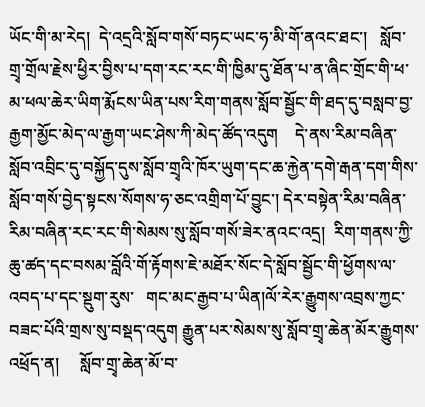ཡོང་གི་མ་རེད།  དེ་འདྲའི་སློབ་གསོ་བཏང་ཡང་ཧ་མི་གོ་ནའང་ཐང་།   སློབ་གྲྭ་གྲོལ་རྗེས་ཕྱིར་བྱིས་པ་དག་རང་རང་གི་ཁྱིམ་དུ་ཐོན་པ་ན་ཞིང་གྲོང་གི་ཕ་མ་ཕལ་ཆེར་ཡིག་རྨོངས་ཡིན་པས་རིག་གནས་སློབ་སྦྱོང་གི་ཐད་དུ་བསླབ་བྱ་རྒྱག་མྱོང་མེད་ལ་རྒྱག་ཡང་ཤེས་ཀི་མེད་ཚོད་འདུག    དེ་ནས་རིམ་བཞིན་སློབ་འབྲིང་དུ་བསྐྱོད་དུས་སློབ་གྲྭའི་ཁོར་ཡུག་དང་ཆ་རྐྱེན་དགེ་རྒན་དག་གིས་སློབ་གསོ་བྱེད་སྟངས་སོགས་ཧ་ཅང་འགྲིག་པོ་བྱུང་། དེར་བསྟེན་རིམ་བཞིན་རིམ་བཞིན་རང་རང་གི་སེམས་སུ་སློབ་གསོ་ཟེར་ནའང་འདྲ།  རིག་གནས་ཀྱི་ཆུ་ཚད་དང་བསམ་བློའི་གོ་རྟོགས་ཇེ་མཐོར་སོང་དེ་སློབ་སྦྱོང་གི་ཕྱོགས་ལ་འབད་པ་དང་སྡུག་རུས་   གང་མང་རྒྱབ་པ་ཡིན།ལོ་རེར་རྒྱུགས་འབྲས་ཀྱང་བཟང་པོའི་གྲས་སུ་བསྡད་འདུག རྒྱུན་པར་སེམས་སུ་སློབ་གྲྭ་ཆེན་མོར་རྒྱུགས་འཕྲོད་ན།     སློབ་གྲྭ་ཆེན་མོ་བ་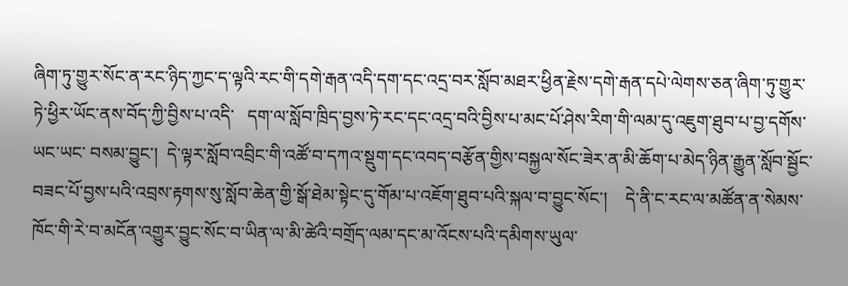ཞིག་ཏུ་གྱུར་སོང་ན་རང་ཉིད་ཀྱང་ད་ལྟའི་རང་གི་དགེ་རྒན་འདི་དག་དང་འདྲ་བར་སློབ་མཐར་ཕྱིན་རྗེས་དགེ་རྒན་དཔེ་ལེགས་ཅན་ཞིག་ཏུ་གྱུར་ཏེ་ཕྱིར་ཡོང་ནས་བོད་ཀྱི་བྱིས་པ་འདི་   དག་ལ་སློབ་ཁྲིད་བྱས་ཏེ་རང་དང་འདྲ་བའི་བྱིས་པ་མང་པོ་ཤེས་རིག་གི་ལམ་དུ་འཇུག་ཐུབ་པ་བྱ་དགོས་ཡང་ཡང་ བསམ་བྱུང་།  དེ་ལྟར་སློབ་འབྲིང་གི་འཚོ་བ་དཀའ་སྡུག་དང་འབད་བརྩོན་གྱིས་བསྐྱལ་སོང་ཟེར་ན་མི་ཆོག་པ་མེད་ཉིན་རྒྱུན་སློབ་སྦྱོང་བཟང་པོ་བྱས་པའི་འབྲས་རྟགས་སུ་སློབ་ཆེན་གྱི་སྒོ་ཐེམ་སྟེང་དུ་གོམ་པ་འཇོག་ཐུབ་པའི་སྐལ་བ་བྱུང་སོང་།    དེ་ནི་ང་རང་ལ་མཚོན་ན་སེམས་ཁོང་གི་རེ་བ་མངོན་འགྱུར་བྱུང་སོང་བ་ཡིན་ལ་མི་ཚེའི་བགྲོད་ལམ་དང་མ་འོངས་པའི་དམིགས་ཡུལ་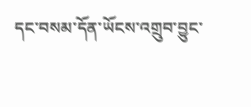དང་བསམ་དོན་ཡོངས་འགྲུབ་བྱུང་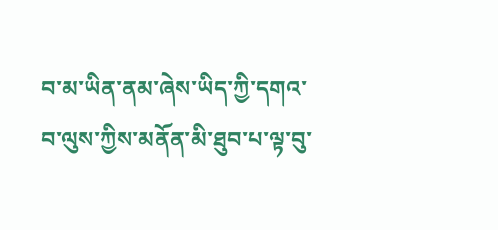བ་མ་ཡིན་ནམ་ཞེས་ཡིད་ཀྱི་དགའ་བ་ལུས་ཀྱིས་མནོན་མི་ཐུབ་པ་ལྟ་བུ་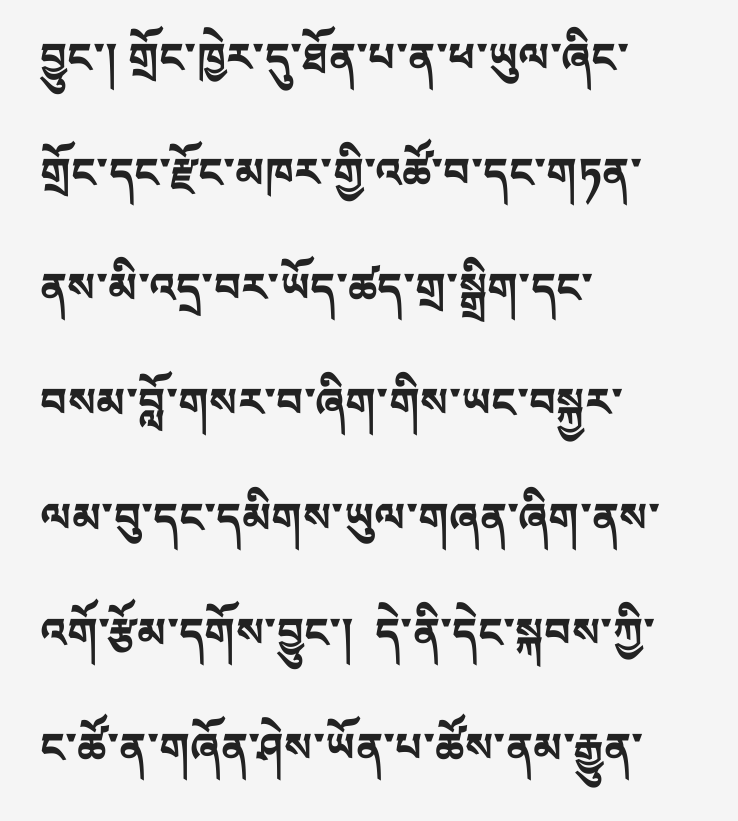བྱུང་། གྲོང་ཁྱེར་དུ་ཐོན་པ་ན་ཕ་ཡུལ་ཞིང་གྲོང་དང་རྫོང་མཁར་གྱི་འཚོ་བ་དང་གཏན་ནས་མི་འདྲ་བར་ཡོད་ཚད་གྲ་སྒྲིག་དང་བསམ་བློ་གསར་བ་ཞིག་གིས་ཡང་བསྐྱར་ལམ་བུ་དང་དམིགས་ཡུལ་གཞན་ཞིག་ནས་འགོ་རྩོམ་དགོས་བྱུང་།  དེ་ནི་དེང་སྐབས་ཀྱི་ང་ཚོ་ན་གཞོན་ཤེས་ཡོན་པ་ཚོས་ནམ་རྒྱུན་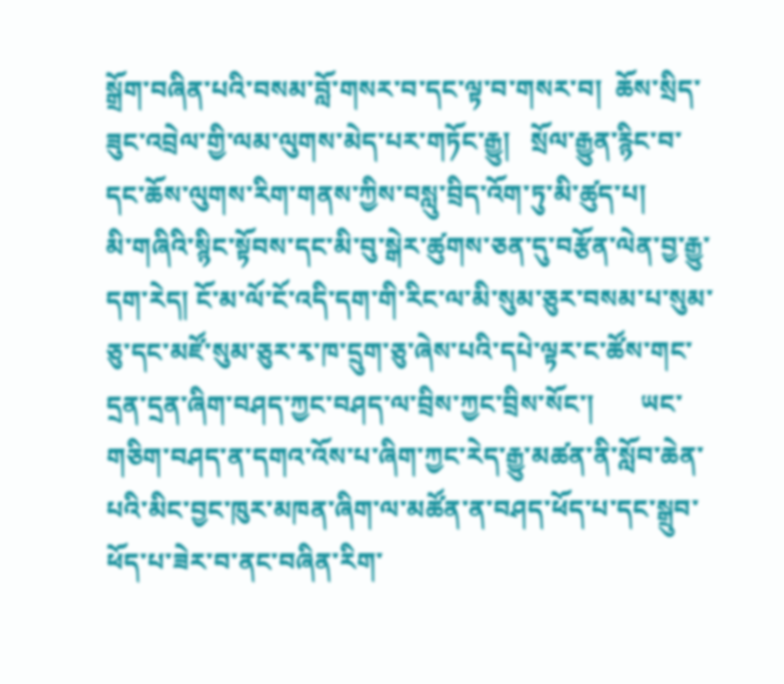སྒྲོག་བཞིན་པའི་བསམ་བློ་གསར་བ་དང་ལྟ་བ་གསར་བ།  ཆོས་སྲིད་ཟུང་འབྲེལ་གྱི་ལམ་ལུགས་མེད་པར་གཏོང་རྒྱུ།   སྲོལ་རྒྱུན་རྙིང་བ་དང་ཆོས་ལུགས་རིག་གནས་ཀྱིས་བསླུ་བྲིད་འོག་ཏུ་མི་ཚུད་པ།       མི་གཞིའི་སྙིང་སྟོབས་དང་མི་བུ་སྒེར་ཚུགས་ཅན་དུ་བརྩོན་ལེན་བྱ་རྒྱུ་དག་རེད། ངོ་མ་ལོ་ངོ་འདི་དག་གི་རིང་ལ་མི་སུམ་ཅུར་བསམ་པ་སུམ་ཅུ་དང་མཛོ་སུམ་ཅུར་རྭ་ཁ་དྲུག་ཅུ་ཞེས་པའི་དཔེ་ལྟར་ང་ཚོས་གང་དྲན་དྲན་ཞིག་བཤད་ཀྱང་བཤད་ལ་བྲིས་ཀྱང་བྲིས་སོང་།       ཡང་གཅིག་བཤད་ན་དགའ་འོས་པ་ཞིག་ཀྱང་རེད་རྒྱུ་མཚན་ནི་སློབ་ཆེན་པའི་མིང་བྱང་ཁུར་མཁན་ཞིག་ལ་མཚོན་ན་བཤད་ཕོད་པ་དང་སྒྲུབ་ཕོད་པ་ཟེར་བ་ནང་བཞིན་རིག་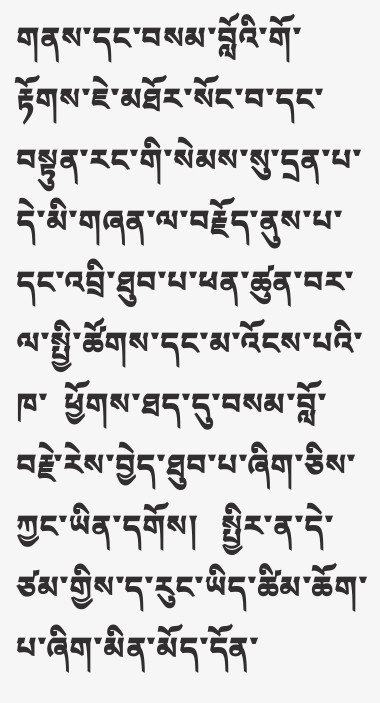གནས་དང་བསམ་བློའི་གོ་རྟོགས་ཇེ་མཐོར་སོང་བ་དང་བསྟུན་རང་གི་སེམས་སུ་དྲན་པ་དེ་མི་གཞན་ལ་བརྗོད་ནུས་པ་དང་འབྲི་ཐུབ་པ་ཕན་ཚུན་བར་ལ་སྤྱི་ཚོགས་དང་མ་འོངས་པའི་ཁ་  ཕྱོགས་ཐད་དུ་བསམ་བློ་བརྗེ་རེས་བྱེད་ཐུབ་པ་ཞིག་ཅིས་ཀྱང་ཡིན་དགོས།   སྤྱིར་ན་དེ་ཙམ་གྱིས་ད་རུང་ཡིད་ཚིམ་ཆོག་པ་ཞིག་མིན་མོད་དོན་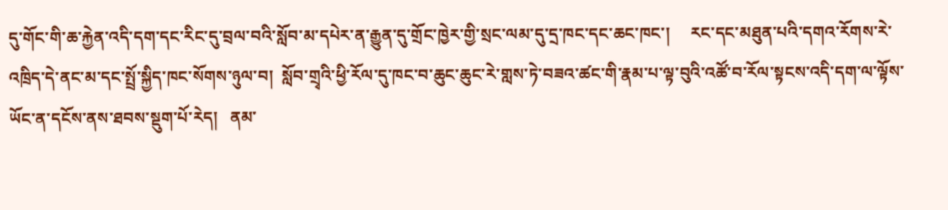དུ་གོང་གི་ཆ་རྐྱེན་འདི་དག་དང་རིང་དུ་བྲལ་བའི་སློབ་མ་དཔེར་ན་རྒྱུན་དུ་གྲོང་ཁྱེར་གྱི་སྲང་ལམ་དུ་དྲ་ཁང་དང་ཆང་ཁང་།     རང་དང་མཐུན་པའི་དགའ་རོགས་རེ་འཁྲིད་དེ་ནང་མ་དང་སྤྲོ་སྐྱིད་ཁང་སོགས་ཉུལ་བ།  སློབ་གྲྭའི་ཕྱི་རོལ་དུ་ཁང་བ་ཆུང་ཆུང་རེ་གླས་ཏེ་བཟའ་ཚང་གི་རྣམ་པ་ལྟ་བུའི་འཚོ་བ་རོལ་སྟངས་འདི་དག་ལ་ལྟོས་ཡོང་ན་དངོས་ནས་ཐབས་སྡུག་པོ་རེད།   ནམ་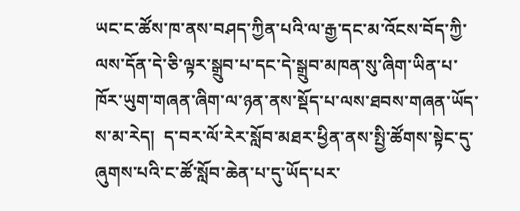ཡང་ང་ཚོས་ཁ་ནས་བཤད་ཀྱིན་པའི་ལ་རྒྱ་དང་མ་འོངས་བོད་ཀྱི་ལས་དོན་དེ་ཅི་ལྟར་སྒྲུབ་པ་དང་དེ་སྒྲུབ་མཁན་སུ་ཞིག་ཡིན་པ་ཁོར་ཡུག་གཞན་ཞིག་ལ་ཉན་ནས་སྡོད་པ་ལས་ཐབས་གཞན་ཡོད་ས་མ་རེད།  ད་བར་ལོ་རེར་སློབ་མཐར་ཕྱིན་ནས་སྤྱི་ཚོགས་སྟེང་དུ་ཞུགས་པའི་ང་ཚོ་སློབ་ཆེན་པ་དུ་ཡོད་པར་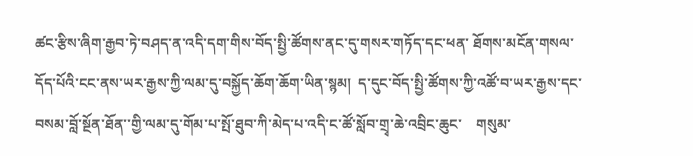ཚང་རྩིས་ཞིག་རྒྱབ་ཏེ་བཤད་ན་འདི་དག་གིས་བོད་སྤྱི་ཚོགས་ནང་དུ་གསར་གཏོད་དང་ཕན་ ཐོགས་མངོན་གསལ་དོད་པོའི་ངང་ནས་ཡར་རྒྱས་ཀྱི་ལམ་དུ་བསྐྱོད་ཆོག་ཆོག་ཡིན་སྙམ།  ད་དུང་བོད་སྤྱི་ཚོགས་ཀྱི་འཚོ་བ་ཡར་རྒྱས་དང་བསམ་བློ་སྔོན་ཐོན་་གྱི་ལམ་དུ་གོམ་པ་སྤོ་ཐུབ་ཀི་མེད་པ་འདི་ང་ཚོ་སློབ་གྲྭ་ཆེ་འབྲིང་ཆུང་    གསུམ་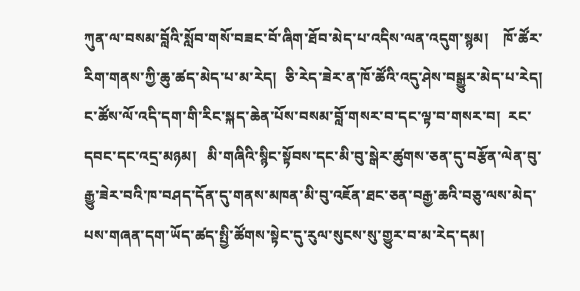ཀུན་ལ་བསམ་བློའི་སློབ་གསོ་བཟང་བོ་ཞིག་ཐོབ་མེད་པ་འདིས་ལན་འདུག་སྙམ།    ཁོ་ཚོར་རིག་གནས་ཀྱི་ཆུ་ཚད་མེད་པ་མ་རེད།  ཅི་རེད་ཟེར་ན་ཁོ་ཚོའི་འདུ་ཤེས་བསྒྱུར་མེད་པ་རེད།  ང་ཚོས་ལོ་འདི་དག་གི་རིང་སྐད་ཆེན་པོས་བསམ་བློ་གསར་བ་དང་ལྟ་བ་གསར་བ།  རང་དབང་དང་འདྲ་མཉམ།   མི་གཞིའི་སྙིང་སྟོབས་དང་མི་བུ་སྒེར་ཚུགས་ཅན་དུ་བརྩོན་ལེན་བུ་རྒྱུ་ཟེར་བའི་ཁ་བཤད་དོན་དུ་གནས་མཁན་མི་བུ་འཇོན་ཐང་ཅན་བརྒྱ་ཆའི་བཅུ་ལས་མེད་པས་གཞན་དག་ཡོད་ཚད་སྤྱི་ཚོགས་སྟེང་དུ་རུལ་སུངས་སུ་གྱུར་བ་མ་རེད་དམ།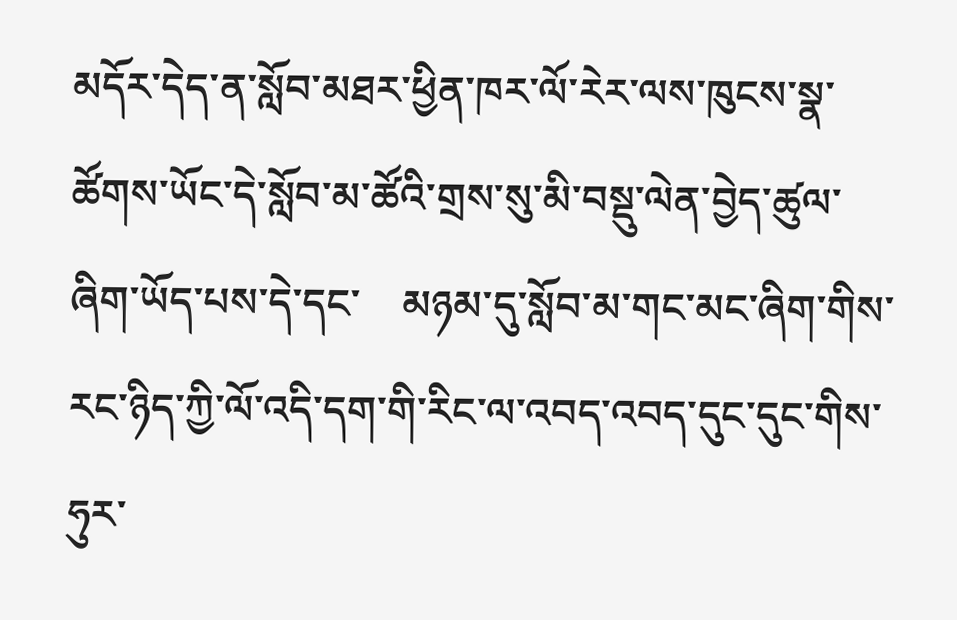མདོར་དེད་ན་སློབ་མཐར་ཕྱིན་ཁར་ལོ་རེར་ལས་ཁུངས་སྣ་ཚོགས་ཡོང་དེ་སློབ་མ་ཚོའི་གྲས་སུ་མི་བསྡུ་ལེན་བྱེད་ཚུལ་ཞིག་ཡོད་པས་དེ་དང་    མཉམ་དུ་སློབ་མ་གང་མང་ཞིག་གིས་རང་ཉིད་ཀྱི་ལོ་འདི་དག་གི་རིང་ལ་འབད་འབད་དུང་དུང་གིས་ཧུར་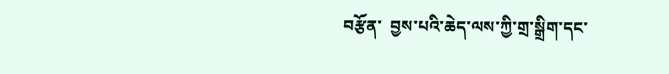བརྩོན་  བྱས་པའི་ཆེད་ལས་ཀྱི་གྲ་སྒྲིག་དང་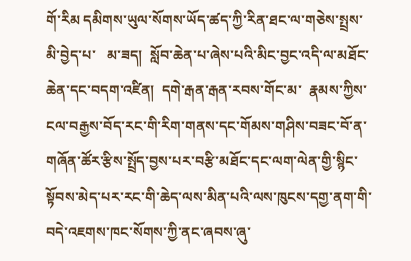གོ་རིམ དམིགས་ཡུལ་སོགས་ཡོད་ཚད་ཀྱི་རིན་ཐང་ལ་གཅེས་སྤྲས་མི་བྱེད་པ་   མ་ཟད།  སློབ་ཆེན་པ་ཞེས་པའི་མིང་བྱང་འདི་ལ་མཐོང་ཆེན་དང་བདག་འཛིན།  དགེ་རྒན་རྒན་རབས་གོང་མ་  རྣམས་ཀྱིས་ངལ་བརྒྱས་བོད་རང་གི་རིག་གནས་དང་གོམས་གཤིས་བཟང་བོ་ན་གཞོན་ཚོར་རྩིས་སྤྲོད་བྱས་པར་བརྩི་མཐོང་དང་ལག་ལེན་གྱི་སྙིང་སྟོབས་མེད་པར་རང་གི་ཆེད་ལས་མིན་པའི་ལས་ཁུངས་དགྱ་ནག་གི་བདེ་འཇགས་ཁང་སོགས་ཀྱི་ནང་ཞབས་ཞུ་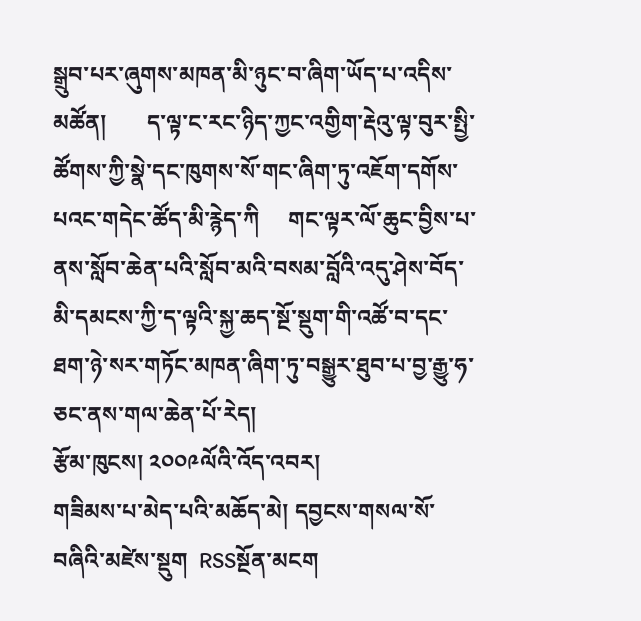སྒྲུབ་པར་ཞུགས་མཁན་མི་ཉུང་བ་ཞིག་ཡོད་པ་འདིས་མཚོན།       ད་ལྟ་ང་རང་ཉིད་ཀྱང་འགྱིག་རྡེའུ་ལྟ་བུར་སྤྱི་ཚོགས་ཀྱི་སྣེ་དང་ཁུགས་སོ་གང་ཞིག་ཏུ་འཇོག་དགོས་པའང་གདེང་ཚོད་མི་རྙེད་ཀི     གང་ལྟར་ལོ་ཆུང་བྱིས་པ་ནས་སློབ་ཆེན་པའི་སློབ་མའི་བསམ་བློའི་འདུ་ཤེས་བོད་མི་དམངས་ཀྱི་ད་ལྟའི་སྐྱ་ཆད་སྔོ་སྡུག་གི་འཚོ་བ་དང་ཐག་ཉེ་སར་གཏོང་མཁན་ཞིག་ཏུ་བསྒྱུར་ཐུབ་པ་བྱ་རྒྱུ་ཧ་ཅང་ནས་གལ་ཆེན་པོ་རེད།
རྩོམ་ཁུངས། ༢༠༠༩ལོའི་འོད་འབར།
གཟིམས་པ་མེད་པའི་མཆོད་མེ། དབྱངས་གསལ་སོ་བཞིའི་མཛེས་སྡུག  RSSསྔོན་མངག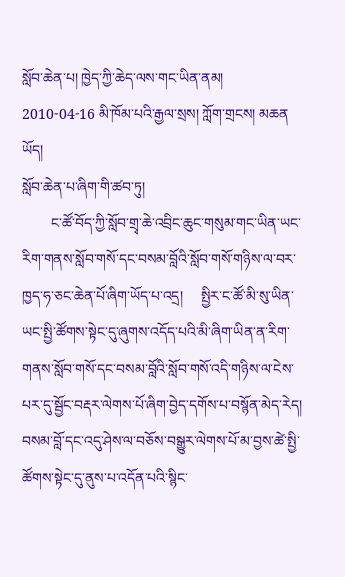སློབ་ཆེན་པ། ཁྱེད་ཀྱི་ཆེད་ལས་གང་ཡིན་ནམ།
2010-04-16 མི་ཁོམ་པའི་རྒྱལ་སྲས། ཀློག་གྲངས། མཆན ཡོད།
སློབ་ཆེན་པ་ཞིག་གི་ཚབ་ཏུ།
        ང་ཚོ་བོད་ཀྱི་སློབ་གྲྭ་ཆེ་འབྲིང་ཆུང་གསུམ་གང་ཡིན་ཡང་རིག་གནས་སློབ་གསོ་དང་བསམ་བློའི་སློབ་གསོ་གཉིས་ལ་བར་ཁྱད་ཧ་ཅང་ཆེན་པོ་ཞིག་ཡོད་པ་འདྲ།     སྤྱིར་ང་ཚོ་མི་སུ་ཡིན་ཡང་སྤྱི་ཚོགས་སྟེང་དུ་ཞུགས་འདོད་པའི་མི་ཞིག་ཡིན་ན་རིག་གནས་སློབ་གསོ་དང་བསམ་བློའི་སློབ་གསོ་འདི་གཉིས་ལ་ངེས་པར་དུ་སྦྱོང་བརྡར་ལེགས་པོ་ཞིག་བྱེད་དགོས་པ་བསྙོན་མེད་རེད།   བསམ་བློ་དང་འདུ་ཤེས་ལ་བཅོས་བསྒྱུར་ལེགས་པོ་མ་བྱས་ཚེ་སྤྱི་ཚོགས་སྟེང་དུ་ནུས་པ་འདོན་པའི་སྙིང་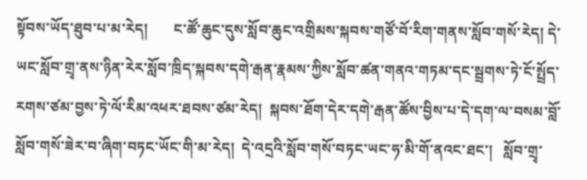སྟོབས་ཡོད་ཐུབ་པ་མ་རེད།       ང་ཚོ་ཆུང་དུས་སློབ་ཆུང་འགྲིམས་སྐབས་གཙོ་བོ་རིག་གནས་སློབ་གསོ་རེད། དེ་ཡང་སློབ་གྲྭ་ནས་ཉིན་རེར་སློབ་ཁྲིད་སྐབས་དགེ་རྒན་རྣམས་ཀྱིས་སློབ་ཚན་གནའ་གཏམ་དང་སྦྲགས་ཏེ་ངོ་སྤྲོད་རགས་ཙམ་བྱས་ཏེ་ལོ་རིམ་འཕར་ཐབས་ཙམ་རེད།  སྐབས་ཐོག་དེར་དགེ་རྒན་ཚོས་བྱིས་པ་དེ་དག་ལ་བསམ་བློ་སློབ་གསོ་ཟེར་བ་ཞིག་བཏང་ཡོང་གི་མ་རེད།  དེ་འདྲའི་སློབ་གསོ་བཏང་ཡང་ཧ་མི་གོ་ནའང་ཐང་།   སློབ་གྲྭ་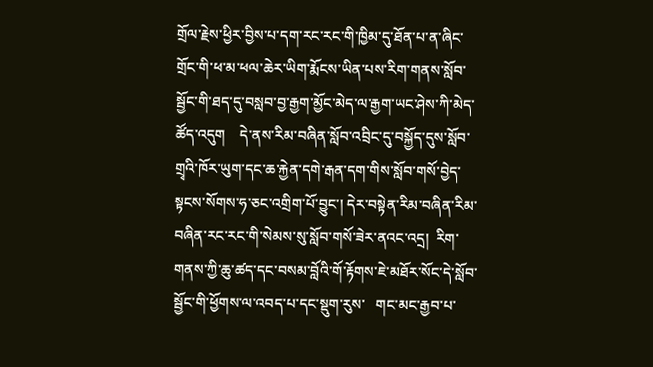གྲོལ་རྗེས་ཕྱིར་བྱིས་པ་དག་རང་རང་གི་ཁྱིམ་དུ་ཐོན་པ་ན་ཞིང་གྲོང་གི་ཕ་མ་ཕལ་ཆེར་ཡིག་རྨོངས་ཡིན་པས་རིག་གནས་སློབ་སྦྱོང་གི་ཐད་དུ་བསླབ་བྱ་རྒྱག་མྱོང་མེད་ལ་རྒྱག་ཡང་ཤེས་ཀི་མེད་ཚོད་འདུག    དེ་ནས་རིམ་བཞིན་སློབ་འབྲིང་དུ་བསྐྱོད་དུས་སློབ་གྲྭའི་ཁོར་ཡུག་དང་ཆ་རྐྱེན་དགེ་རྒན་དག་གིས་སློབ་གསོ་བྱེད་སྟངས་སོགས་ཧ་ཅང་འགྲིག་པོ་བྱུང་། དེར་བསྟེན་རིམ་བཞིན་རིམ་བཞིན་རང་རང་གི་སེམས་སུ་སློབ་གསོ་ཟེར་ནའང་འདྲ།  རིག་གནས་ཀྱི་ཆུ་ཚད་དང་བསམ་བློའི་གོ་རྟོགས་ཇེ་མཐོར་སོང་དེ་སློབ་སྦྱོང་གི་ཕྱོགས་ལ་འབད་པ་དང་སྡུག་རུས་   གང་མང་རྒྱབ་པ་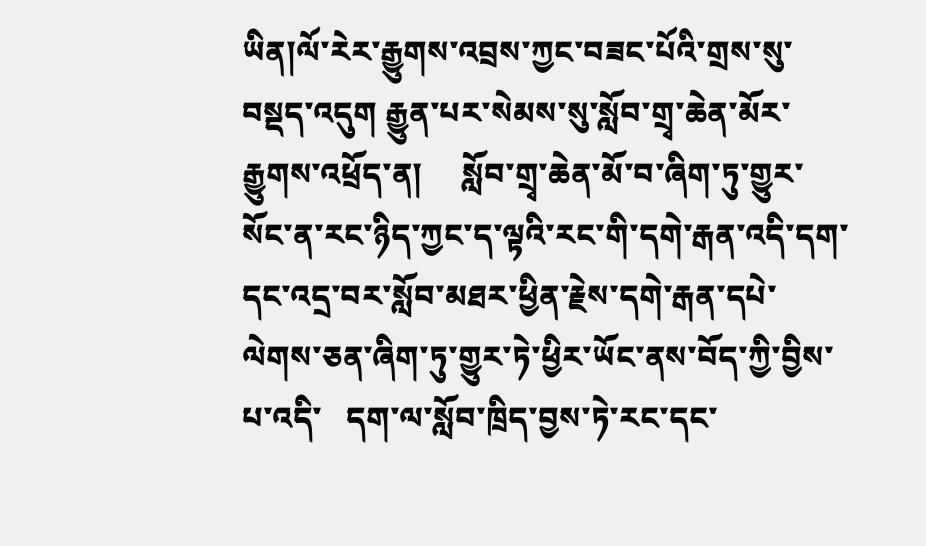ཡིན།ལོ་རེར་རྒྱུགས་འབྲས་ཀྱང་བཟང་པོའི་གྲས་སུ་བསྡད་འདུག རྒྱུན་པར་སེམས་སུ་སློབ་གྲྭ་ཆེན་མོར་རྒྱུགས་འཕྲོད་ན།     སློབ་གྲྭ་ཆེན་མོ་བ་ཞིག་ཏུ་གྱུར་སོང་ན་རང་ཉིད་ཀྱང་ད་ལྟའི་རང་གི་དགེ་རྒན་འདི་དག་དང་འདྲ་བར་སློབ་མཐར་ཕྱིན་རྗེས་དགེ་རྒན་དཔེ་ལེགས་ཅན་ཞིག་ཏུ་གྱུར་ཏེ་ཕྱིར་ཡོང་ནས་བོད་ཀྱི་བྱིས་པ་འདི་   དག་ལ་སློབ་ཁྲིད་བྱས་ཏེ་རང་དང་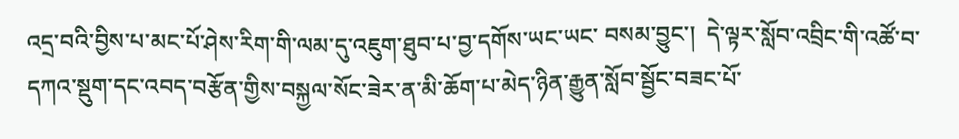འདྲ་བའི་བྱིས་པ་མང་པོ་ཤེས་རིག་གི་ལམ་དུ་འཇུག་ཐུབ་པ་བྱ་དགོས་ཡང་ཡང་ བསམ་བྱུང་།  དེ་ལྟར་སློབ་འབྲིང་གི་འཚོ་བ་དཀའ་སྡུག་དང་འབད་བརྩོན་གྱིས་བསྐྱལ་སོང་ཟེར་ན་མི་ཆོག་པ་མེད་ཉིན་རྒྱུན་སློབ་སྦྱོང་བཟང་པོ་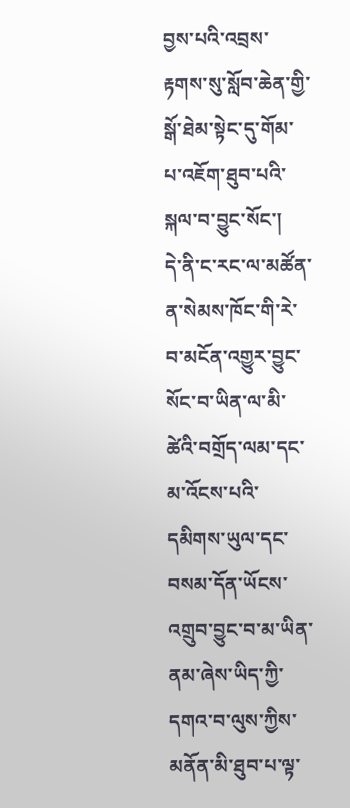བྱས་པའི་འབྲས་རྟགས་སུ་སློབ་ཆེན་གྱི་སྒོ་ཐེམ་སྟེང་དུ་གོམ་པ་འཇོག་ཐུབ་པའི་སྐལ་བ་བྱུང་སོང་།    དེ་ནི་ང་རང་ལ་མཚོན་ན་སེམས་ཁོང་གི་རེ་བ་མངོན་འགྱུར་བྱུང་སོང་བ་ཡིན་ལ་མི་ཚེའི་བགྲོད་ལམ་དང་མ་འོངས་པའི་དམིགས་ཡུལ་དང་བསམ་དོན་ཡོངས་འགྲུབ་བྱུང་བ་མ་ཡིན་ནམ་ཞེས་ཡིད་ཀྱི་དགའ་བ་ལུས་ཀྱིས་མནོན་མི་ཐུབ་པ་ལྟ་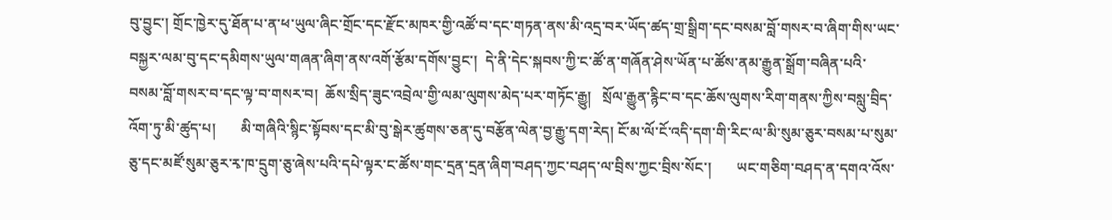བུ་བྱུང་། གྲོང་ཁྱེར་དུ་ཐོན་པ་ན་ཕ་ཡུལ་ཞིང་གྲོང་དང་རྫོང་མཁར་གྱི་འཚོ་བ་དང་གཏན་ནས་མི་འདྲ་བར་ཡོད་ཚད་གྲ་སྒྲིག་དང་བསམ་བློ་གསར་བ་ཞིག་གིས་ཡང་བསྐྱར་ལམ་བུ་དང་དམིགས་ཡུལ་གཞན་ཞིག་ནས་འགོ་རྩོམ་དགོས་བྱུང་།  དེ་ནི་དེང་སྐབས་ཀྱི་ང་ཚོ་ན་གཞོན་ཤེས་ཡོན་པ་ཚོས་ནམ་རྒྱུན་སྒྲོག་བཞིན་པའི་བསམ་བློ་གསར་བ་དང་ལྟ་བ་གསར་བ།  ཆོས་སྲིད་ཟུང་འབྲེལ་གྱི་ལམ་ལུགས་མེད་པར་གཏོང་རྒྱུ།   སྲོལ་རྒྱུན་རྙིང་བ་དང་ཆོས་ལུགས་རིག་གནས་ཀྱིས་བསླུ་བྲིད་འོག་ཏུ་མི་ཚུད་པ།       མི་གཞིའི་སྙིང་སྟོབས་དང་མི་བུ་སྒེར་ཚུགས་ཅན་དུ་བརྩོན་ལེན་བྱ་རྒྱུ་དག་རེད། ངོ་མ་ལོ་ངོ་འདི་དག་གི་རིང་ལ་མི་སུམ་ཅུར་བསམ་པ་སུམ་ཅུ་དང་མཛོ་སུམ་ཅུར་རྭ་ཁ་དྲུག་ཅུ་ཞེས་པའི་དཔེ་ལྟར་ང་ཚོས་གང་དྲན་དྲན་ཞིག་བཤད་ཀྱང་བཤད་ལ་བྲིས་ཀྱང་བྲིས་སོང་།       ཡང་གཅིག་བཤད་ན་དགའ་འོས་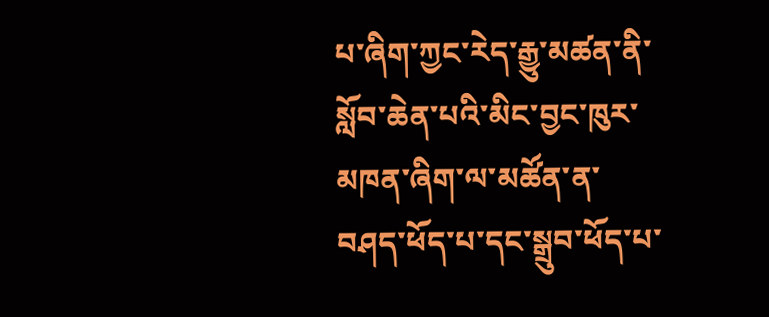པ་ཞིག་ཀྱང་རེད་རྒྱུ་མཚན་ནི་སློབ་ཆེན་པའི་མིང་བྱང་ཁུར་མཁན་ཞིག་ལ་མཚོན་ན་བཤད་ཕོད་པ་དང་སྒྲུབ་ཕོད་པ་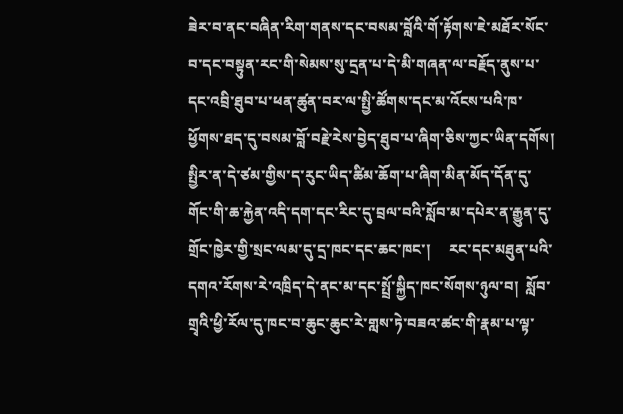ཟེར་བ་ནང་བཞིན་རིག་གནས་དང་བསམ་བློའི་གོ་རྟོགས་ཇེ་མཐོར་སོང་བ་དང་བསྟུན་རང་གི་སེམས་སུ་དྲན་པ་དེ་མི་གཞན་ལ་བརྗོད་ནུས་པ་དང་འབྲི་ཐུབ་པ་ཕན་ཚུན་བར་ལ་སྤྱི་ཚོགས་དང་མ་འོངས་པའི་ཁ་  ཕྱོགས་ཐད་དུ་བསམ་བློ་བརྗེ་རེས་བྱེད་ཐུབ་པ་ཞིག་ཅིས་ཀྱང་ཡིན་དགོས།   སྤྱིར་ན་དེ་ཙམ་གྱིས་ད་རུང་ཡིད་ཚིམ་ཆོག་པ་ཞིག་མིན་མོད་དོན་དུ་གོང་གི་ཆ་རྐྱེན་འདི་དག་དང་རིང་དུ་བྲལ་བའི་སློབ་མ་དཔེར་ན་རྒྱུན་དུ་གྲོང་ཁྱེར་གྱི་སྲང་ལམ་དུ་དྲ་ཁང་དང་ཆང་ཁང་།     རང་དང་མཐུན་པའི་དགའ་རོགས་རེ་འཁྲིད་དེ་ནང་མ་དང་སྤྲོ་སྐྱིད་ཁང་སོགས་ཉུལ་བ།  སློབ་གྲྭའི་ཕྱི་རོལ་དུ་ཁང་བ་ཆུང་ཆུང་རེ་གླས་ཏེ་བཟའ་ཚང་གི་རྣམ་པ་ལྟ་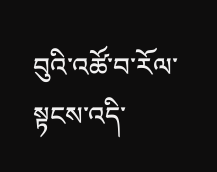བུའི་འཚོ་བ་རོལ་སྟངས་འདི་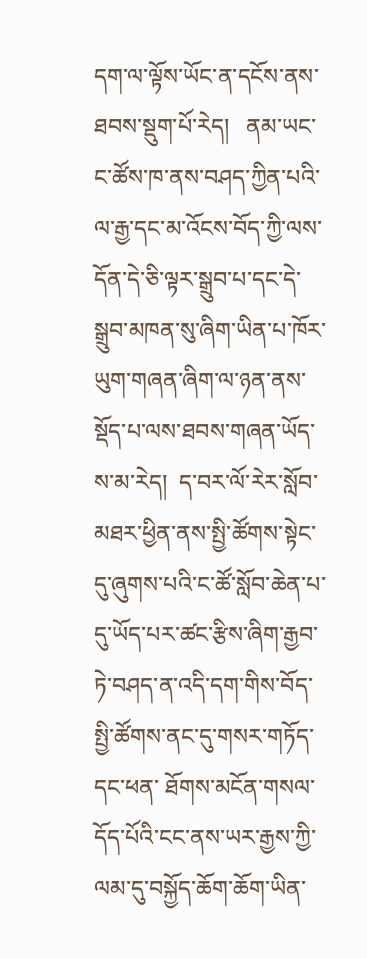དག་ལ་ལྟོས་ཡོང་ན་དངོས་ནས་ཐབས་སྡུག་པོ་རེད།   ནམ་ཡང་ང་ཚོས་ཁ་ནས་བཤད་ཀྱིན་པའི་ལ་རྒྱ་དང་མ་འོངས་བོད་ཀྱི་ལས་དོན་དེ་ཅི་ལྟར་སྒྲུབ་པ་དང་དེ་སྒྲུབ་མཁན་སུ་ཞིག་ཡིན་པ་ཁོར་ཡུག་གཞན་ཞིག་ལ་ཉན་ནས་སྡོད་པ་ལས་ཐབས་གཞན་ཡོད་ས་མ་རེད།  ད་བར་ལོ་རེར་སློབ་མཐར་ཕྱིན་ནས་སྤྱི་ཚོགས་སྟེང་དུ་ཞུགས་པའི་ང་ཚོ་སློབ་ཆེན་པ་དུ་ཡོད་པར་ཚང་རྩིས་ཞིག་རྒྱབ་ཏེ་བཤད་ན་འདི་དག་གིས་བོད་སྤྱི་ཚོགས་ནང་དུ་གསར་གཏོད་དང་ཕན་ ཐོགས་མངོན་གསལ་དོད་པོའི་ངང་ནས་ཡར་རྒྱས་ཀྱི་ལམ་དུ་བསྐྱོད་ཆོག་ཆོག་ཡིན་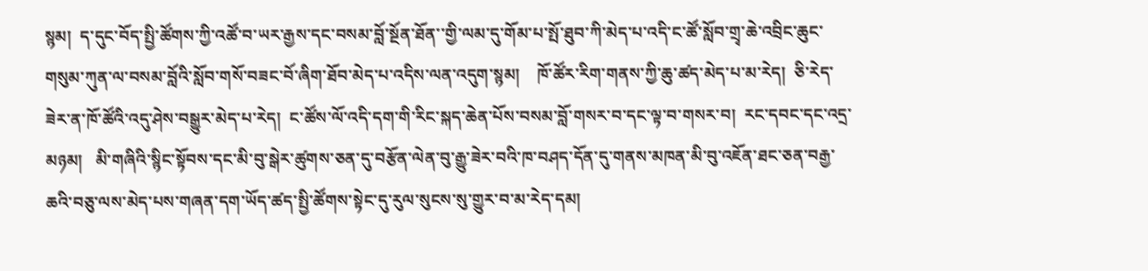སྙམ།  ད་དུང་བོད་སྤྱི་ཚོགས་ཀྱི་འཚོ་བ་ཡར་རྒྱས་དང་བསམ་བློ་སྔོན་ཐོན་་གྱི་ལམ་དུ་གོམ་པ་སྤོ་ཐུབ་ཀི་མེད་པ་འདི་ང་ཚོ་སློབ་གྲྭ་ཆེ་འབྲིང་ཆུང་    གསུམ་ཀུན་ལ་བསམ་བློའི་སློབ་གསོ་བཟང་བོ་ཞིག་ཐོབ་མེད་པ་འདིས་ལན་འདུག་སྙམ།    ཁོ་ཚོར་རིག་གནས་ཀྱི་ཆུ་ཚད་མེད་པ་མ་རེད།  ཅི་རེད་ཟེར་ན་ཁོ་ཚོའི་འདུ་ཤེས་བསྒྱུར་མེད་པ་རེད།  ང་ཚོས་ལོ་འདི་དག་གི་རིང་སྐད་ཆེན་པོས་བསམ་བློ་གསར་བ་དང་ལྟ་བ་གསར་བ།  རང་དབང་དང་འདྲ་མཉམ།   མི་གཞིའི་སྙིང་སྟོབས་དང་མི་བུ་སྒེར་ཚུགས་ཅན་དུ་བརྩོན་ལེན་བུ་རྒྱུ་ཟེར་བའི་ཁ་བཤད་དོན་དུ་གནས་མཁན་མི་བུ་འཇོན་ཐང་ཅན་བརྒྱ་ཆའི་བཅུ་ལས་མེད་པས་གཞན་དག་ཡོད་ཚད་སྤྱི་ཚོགས་སྟེང་དུ་རུལ་སུངས་སུ་གྱུར་བ་མ་རེད་དམ།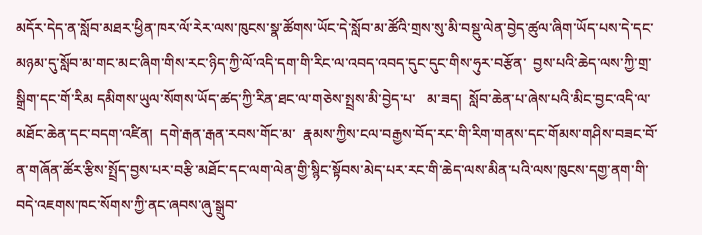མདོར་དེད་ན་སློབ་མཐར་ཕྱིན་ཁར་ལོ་རེར་ལས་ཁུངས་སྣ་ཚོགས་ཡོང་དེ་སློབ་མ་ཚོའི་གྲས་སུ་མི་བསྡུ་ལེན་བྱེད་ཚུལ་ཞིག་ཡོད་པས་དེ་དང་    མཉམ་དུ་སློབ་མ་གང་མང་ཞིག་གིས་རང་ཉིད་ཀྱི་ལོ་འདི་དག་གི་རིང་ལ་འབད་འབད་དུང་དུང་གིས་ཧུར་བརྩོན་  བྱས་པའི་ཆེད་ལས་ཀྱི་གྲ་སྒྲིག་དང་གོ་རིམ དམིགས་ཡུལ་སོགས་ཡོད་ཚད་ཀྱི་རིན་ཐང་ལ་གཅེས་སྤྲས་མི་བྱེད་པ་   མ་ཟད།  སློབ་ཆེན་པ་ཞེས་པའི་མིང་བྱང་འདི་ལ་མཐོང་ཆེན་དང་བདག་འཛིན།  དགེ་རྒན་རྒན་རབས་གོང་མ་  རྣམས་ཀྱིས་ངལ་བརྒྱས་བོད་རང་གི་རིག་གནས་དང་གོམས་གཤིས་བཟང་བོ་ན་གཞོན་ཚོར་རྩིས་སྤྲོད་བྱས་པར་བརྩི་མཐོང་དང་ལག་ལེན་གྱི་སྙིང་སྟོབས་མེད་པར་རང་གི་ཆེད་ལས་མིན་པའི་ལས་ཁུངས་དགྱ་ནག་གི་བདེ་འཇགས་ཁང་སོགས་ཀྱི་ནང་ཞབས་ཞུ་སྒྲུབ་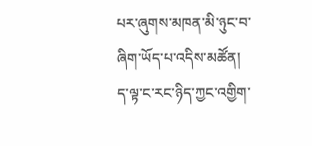པར་ཞུགས་མཁན་མི་ཉུང་བ་ཞིག་ཡོད་པ་འདིས་མཚོན།       ད་ལྟ་ང་རང་ཉིད་ཀྱང་འགྱིག་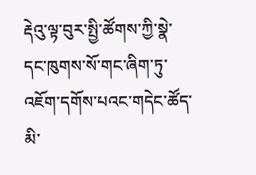རྡེའུ་ལྟ་བུར་སྤྱི་ཚོགས་ཀྱི་སྣེ་དང་ཁུགས་སོ་གང་ཞིག་ཏུ་འཇོག་དགོས་པའང་གདེང་ཚོད་མི་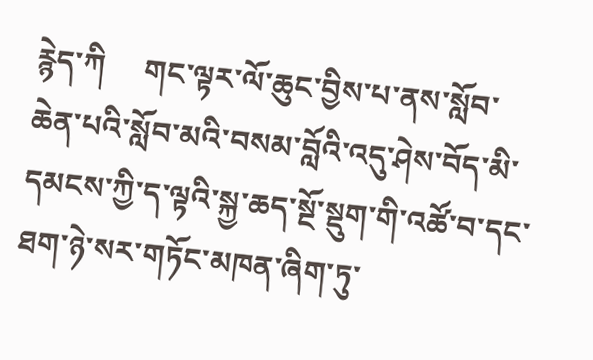རྙེད་ཀི     གང་ལྟར་ལོ་ཆུང་བྱིས་པ་ནས་སློབ་ཆེན་པའི་སློབ་མའི་བསམ་བློའི་འདུ་ཤེས་བོད་མི་དམངས་ཀྱི་ད་ལྟའི་སྐྱ་ཆད་སྔོ་སྡུག་གི་འཚོ་བ་དང་ཐག་ཉེ་སར་གཏོང་མཁན་ཞིག་ཏུ་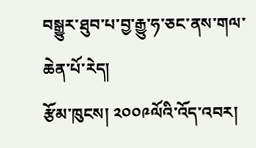བསྒྱུར་ཐུབ་པ་བྱ་རྒྱུ་ཧ་ཅང་ནས་གལ་ཆེན་པོ་རེད།
རྩོམ་ཁུངས། ༢༠༠༩ལོའི་འོད་འབར།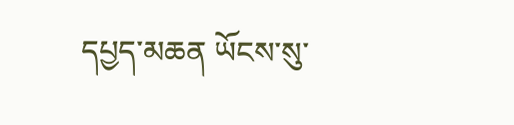དཔྱད་མཆན ཡོངས་སུ་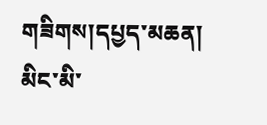གཟིགས།དཔྱད་མཆན།
མིང་མི་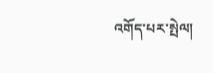འགོད་པར་སྤེལ།